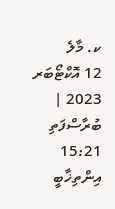ކ. މާލެ
12 އޮކްޓޯބަރ 2023 | ބުރާސްފަތި 15:21
އިންތިޚާބީ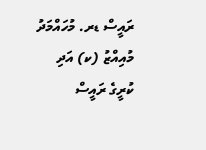ރައީސް ޑރ. މުހައްމަދު މުއިއްޒު (ކ) އަދި ކުރީގެ ރައީސް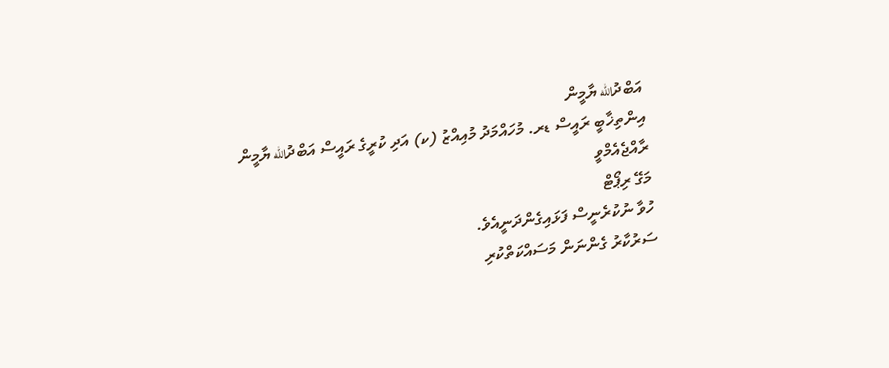އަބްދުالله ޔާމީން
އިންތިޚާބީ ރައީސް ޑރ. މުހައްމަދު މުއިއްޒު (ކ) އަދި ކުރީގެ ރައީސް އަބްދުالله ޔާމީން
ރާއްޖެއެމްވީ
މަގޭ ރިޕޯޓް
ހުވާ ނުކުރެނީސް ފަޅައިގެންދަނީއެވެ.
ސަރުކާރު ގެންނަން މަސައްކަތްކުރި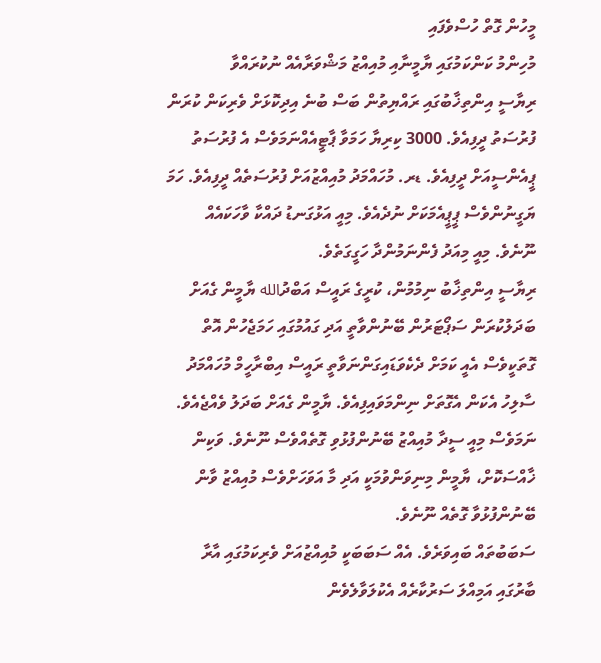މީހުން ގޮތް ހުސްވެފައި
މުހިންމު ކަންކަމުގައި ޔާމީނާއި މުއިއްޒު މަޝްވަރާއެއް ނުކުރައްވާ
ރިޔާސީ އިންތިޚާބުގައި ރައްޔިތުން ބަސް ބުނެ އިދިކޮޅަށް ވެރިކަން ކުރަން ފުރުސަތު ދީފިއެވެ. 3000 ކިރިޔާ ހަމަވާ ޕާޓީއެއްނަމަވެސް އެ ފުރުސަތު ޕީއެންސީއަށް ދީފިއެވެ. ޑރ. މުހައްމަދު މުއިއްޒުއަށް ފުރުސަތެއް ދީފިއެވެ. ހަމަ ޔަގީނުންވެސް ޕީޕީއެމަކަށް ނުދެއެވެ. މިއީ އަޅުގަނޑު ދައްކާ ވާހަކައެއް ނޫނެވެ. މިއީ މިއަދު ފެންނަމުންދާ ހަގީގަތެވެ.
ރިޔާސީ އިންތިޚާބު ނިމުމުން، ކުރީގެ ރައީސް އަބްދުالله ޔާމީން ގެއަށް ބަދަލުކުރަން ސަޕޯޓަރުން ބޭނުންވާތީ އަދި ގައުމުގައި ހަމަޖެހުން އޮތް ގޮތަކީވެސް އެއީ ކަމަށް ދެކެވަޑައިގަންނަވާތީ ރައީސް އިބްރާހީމް މުހައްމަދު ސާލިހު އެކަން އެގޮތަށް ނިންމަވައިފިއެވެ. ޔާމީން ގެއަށް ބަދަލު ވެއްޖެއެވެ. ނަމަވެސް މިއީ ސީދާ މުއިއްޒު ބޭނުންފުޅުވި ގޮތެއްވެސް ނޫނެވެ. ވަކިން ޚާއްސަކޮށް، ޔާމީން މިނިވަންވުމަކީ އަދި މާ އަވަހަށްވެސް މުއިއްޒު ވާން ބޭނުންފުޅުވާ ގޮތެއް ނޫނެވެ.
ސަބަބުތައް ބައިވަރެވެ. އެއް ސަބަބަކީ މުއިއްޒުއަށް ވެރިކަމުގައި އާރާ ބާރުގައި އަމިއްލަ ސަރުކާރެއް އެކުލަވާލެވެން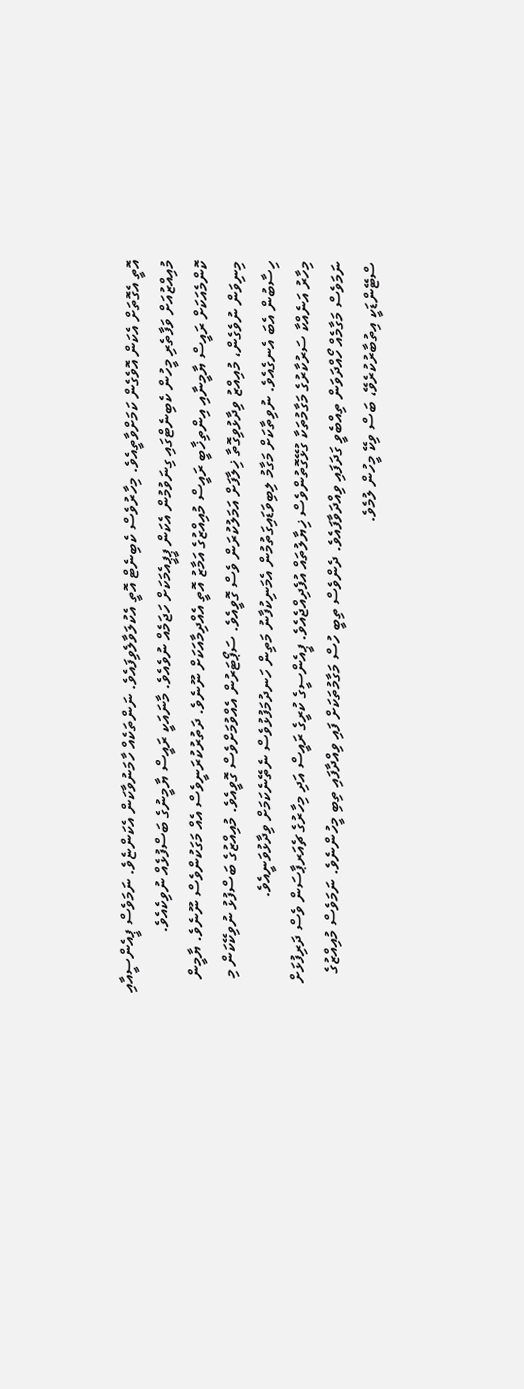އޮތީ އެގޮތަށް އެކަން އޮވެގެން ކަމަށްވާތީއެވެ. މިހާރުވެސް ކެބިނެޓް އޮތީ އެކުލަވާލެވިފައެވެ. ނަންތަކެއް ހާމަނުވާކަން އެކަންޏެވެ. ނަމަވެސް ޕީއެންސީއާއި މުއިއްޒުއަށް ވަފާތެރި މީހުން ކެބިނެޓްގައި ގިނަވުމުން އެކަން ޕީޕީއެމަކަށް ހަޖަމެއް ނުވެއެވެ. މާނައަކީ ރައީސް ޔާމީނުގެ ބަސްފުޅެއް ނުވިކެއެވެ.
ކޮންމެއަކަށް ރައީސް ޔާމީނާއި އިންތިޚާބީ ރައީސް މުއިއްޒުގެ އަމާޒު އޮތީ އެއްދިމާއަކަށް ނޫނެވެ. ދަތުރުކުރަނީވެސް އެއް މަގަކުންވެސް ނޫނެވެ. ޔާމީން މިނިވަން ނުވެގެން، މުއިއްޒު ވިދާޅުވިގޮތާ ޚިލާފަށް އަމަލުކުރަން ވެސް ގޮވީއެވެ. ސަޕޯޓަރުން އެއްވުމަށްވެސް ގޮވީއެވެ. މުއިއްޒުގެ ބަސްފުޅު ނުވިކޭކަން މި ހިސާބުން އެބަ އެނގެއެވެ. ނުވިތާކަށް މަގާމު ލިބިވަޑައިގަތުމުން އެމަނިކުފާނު މަތިން ހަނދުމަފުޅުވެސް ނެތޭނެކަމަށް ވިދާޅުވަނީއެވެ.
މިހާރު އަނެއްކާ ސަރުކާރުގެ މަގާމުތަކާ ގުޅޭގޮތުންވެސް ޚިޔާލުތައް އުފެދިއްޖެއެވެ. ޕީއެންސީގެ ކުރީގެ ރައީސް އަދި މިހާރުގެ ޗެއަރޕާސަން ވެސް ދަރިފުޅަށް ނަމަވެސް މަގާމެއް ހޯއްދަވަން ތިއްބެވީ ގަދަފައި ވިއްދަވާފައެވެ. ދެންވެސް ތިބީ ހުސް މަގާމުތަކަށް ފައި ވިއްދާފައި ތިބި މީހުންނެވެ. ނަމަވެސް މުއިއްޒުގެ ސްޓޭންޑަކީ އިތުބާރުކުރެވޭ، ބަސް ވިކޭ މީހުން ލުމެވެ.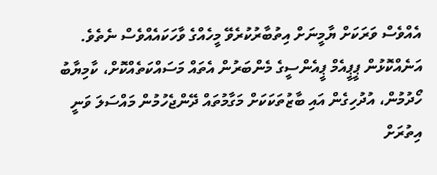އެއްވެސް ވަރަކަށް ޔާމީނަށް އިތުބާރުކުރެވޭ މީހެއްގެ ވާހަކައެއްވެސް ނެތެވެ.
އަނެއްކޮޅުން ޕީޕީއެމް ޕީއެންސީގެ މެންބަރުން އެތައް މަސައްކަތެއްކޮށް، ކާމިޔާބު ހޯދުމުން، އުދުހިގެން އައި ބާޒުތަކަކަށް މަގާމުތައް ދޭންޖެހުމުން މައްސަލަ ވަނީ އިތުރަށް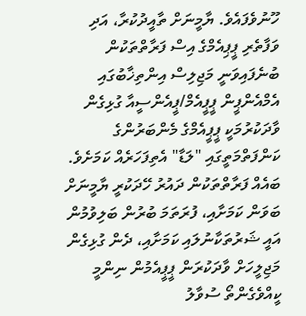ހޫނުވެފައެވެ. ޔާމީނަށް ތާއީދުކުރާ، އަދި ވަފާތެރި ޕީޕިއެމްގެ އިސް ފަރާތްތަކުން ބުނެފައިވަނީ މަޖިލިސް އިންތިޚާބުގައި އެމްއެންޕީން ޕީޕީއެމް/ޕީއެންސީއާ ގުޅިގެން ވާދަކުރުމަކީ ޕީޕީއެމްގެ މެންބަރުންގެ ކަންފަތްމަތީގައި "ލަޑާ" އެތިފަހަރެއް ކަމަށެވެ. ބައެއް ފަރާތްތަކުން ދައުރު ހޭދަކުރީ ޔާމީނަށް ބަވަން ކަމަށާއި، ފުރަތަމަ ބުރުން ބަލިވުމުން އައީ ޝަރުތަކާނުލައި ކަމަށާއި، ދެން ގުޅިގެން މަޖިލީހަށް ވާދަކުރަން ޕީޕީއެމުން ނިންމީ ކީއްވެގެންތޯ ސުވާލު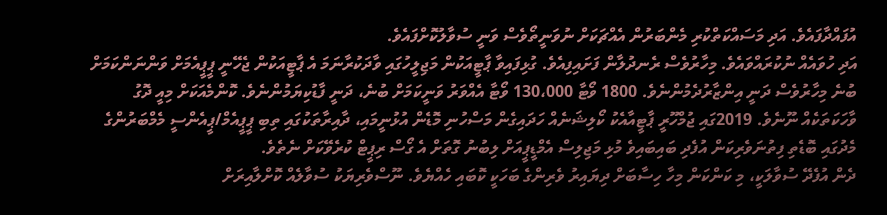އުފައްދާފައެވެ. އަދި މަސައްކަތްކުރި މެންބަރުން އެއްޗަކަށް ނުވަނީތޯވެސް ވަނީ ސުވާލުކޮށްފައެވެ.
އަދި ހުވައެއް ނުކުރައްވައެވެ. މިހާރުވެސް ރެނދުލާން ފަށައިފިއެވެ. ގުޅިފައިވާ ޕާޓީއަކުން މަޖިލީހުގައި ވާދަކުރާނަމަ އެ ޕާޓީއަކުން ޖެހޭނީ ޕީޕީއެމަށް ވަންނަންކަމަށް ބުނެ މިހާރުވެސް ދަނީ އިންޒާރުދެމުންނެވެ. 1800 ވޯޓާ 130،000 ވޯޓާ އެއްވަރު ވަނީކަމަށް ބުނެ، ދަނީ ފާޑުކިޔަމުންނެވެ. ކޮންމެއަކަށް މިއީ ދޮގު ވާހަކަތަކެއް ނޫނެވެ. 2019ގައި ޖުމްހޫރީ ޕާޓީއާއެކު ކޯލިޝަނެއް ހަދައިގެން މަސްހުނި މޮޑެން އުޅުނީމައި، ދާއިރާތަކުގައި ތިބި ޕީޕީއެމް/ޕީއެންސީ މެމްބަރުންގެ މެދުގައި ބޮޑެތި ފިތުނަވެރިކަން އުފެދި ބައިބައިވެ މުޅި މަޖިލިސް އެމްޑީޕީއަށް ލިބުނު ގޮތަށް އެ ގޯސް ރިޕީޓް ކުރެވޭކަށް ނެތެވެ.
ދެން އުފެދޭ ސުވާލަކީ، މި ކަންކަން މިހާ ހިސާބަށް ދިޔައިރު ވެރިންގެ ބަހަކީ ކޮބައި ހެއްޔެވެ. ނޫސްވެރިޔަކު ސުވާލެއް ކޮށްލާއިރަށް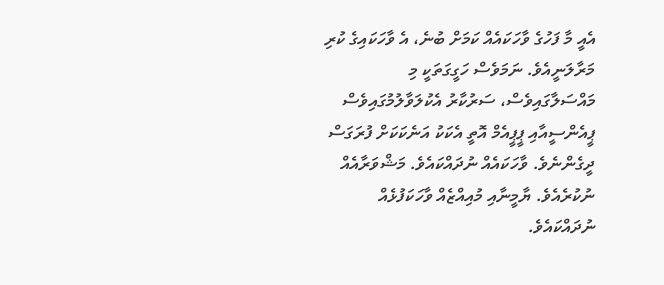އެއީ މާ ފަހުގެ ވާހަކައެއް ކަމަށް ބުނެ، އެ ވާހަކައިގެ ކުރި މަރާލަނީއެވެ. ނަމަވެސް ހަގީގަތަކީ މި މައްސަލާގައިވެސް، ސަރުކާރު އެކުލަވާލުމުގައިވެސް ޕީއެންސީއާއި ޕީޕީއެމް އޮތީ އެކަކު އަނެކަކަށް ފުރަގަސް ދީގެންނެވެ. ވާހަކައެއް ނުދައްކައެވެ. މަޝްވަރާއެއް ނުކުރެއެވެ. ޔާމީނާއި މުއިއްޒެއް ވާހަކަފުޅެއް ނުދައްކައެވެ.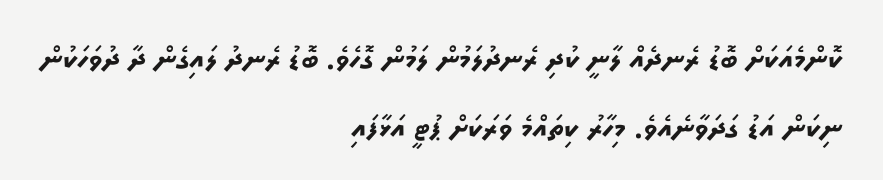ކޮންމެއަކަށް ބޮޑު ރެނދެއް ލާނީ ކުދި ރެނދުލަމުން ލަމުން ގޮހެވެ. ބޮޑު ރެނދު ލައިގެން ދާ ދުވަހަކުން ނިކަން އަޑު ގަދަވާނެއެވެ. މިހާރު ކިތައްމެ ވަރަކަށް ޕުޓީ އަޅާފައި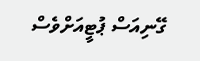ގޭނިއަސް ޕުޓީއަށްވެސް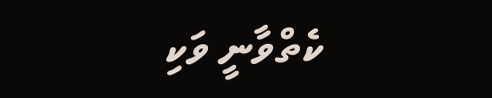ކެތްވާނީ ވަކި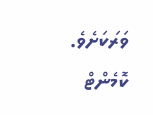ވަރަކަށެވެ.
ކޮމެންޓް